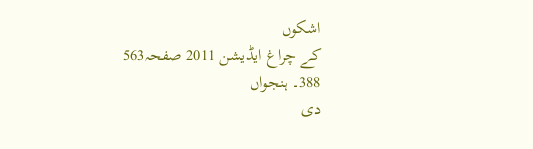اشکوں
کے چراغ ایڈیشن 2011 صفحہ563
388۔ ہنجواں
دی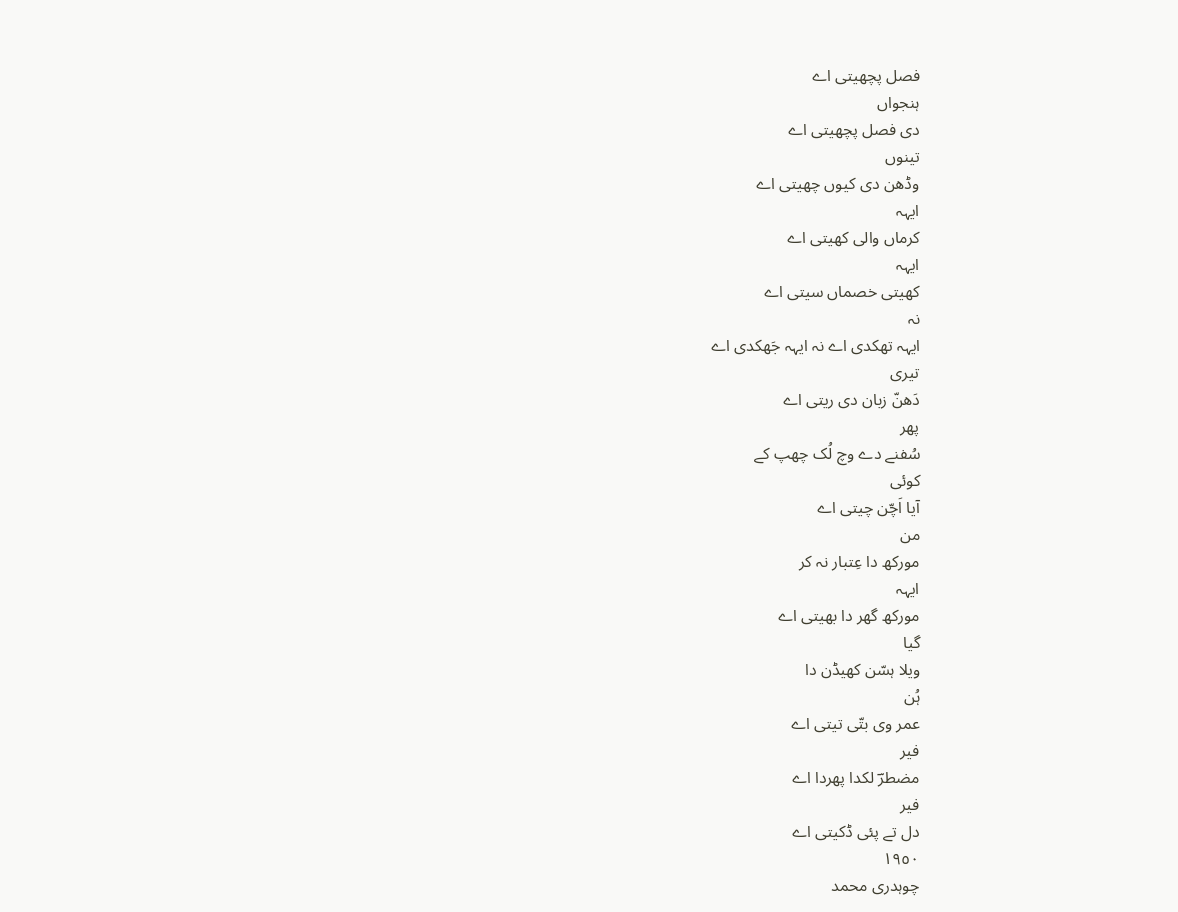فصل پچھیتی اے
ہنجواں
دی فصل پچھیتی اے
تینوں
وڈھن دی کیوں چھیتی اے
ایہہ
کرماں والی کھیتی اے
ایہہ
کھیتی خصماں سیتی اے
نہ
ایہہ تھکدی اے نہ ایہہ جَھکدی اے
تیری
دَھنّ زبان دی ریتی اے
پھر
سُفنے دے وچ لُک چھپ کے
کوئی
آیا اَچّن چیتی اے
من
مورکھ دا عِتبار نہ کر
ایہہ
مورکھ گھر دا بھیتی اے
گیا
ویلا ہسّن کھیڈن دا
ہُن
عمر وی بتّی تیتی اے
فیر
مضطرؔ لکدا پھردا اے
فیر
دل تے پئی ڈکیتی اے
١٩٥٠
چوہدری محمد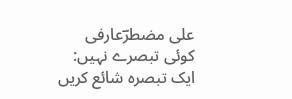علی مضطرؔعارفی
کوئی تبصرے نہیں:
ایک تبصرہ شائع کریں